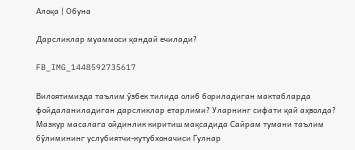Алоқа | Обуна

Дарсликлар муаммоси қандай ечилади?

FB_IMG_1448592735617

Вилоятимизда таълим ўзбек тилида олиб бориладиган мактабларда фойдаланиладиган дарсликлар етарлими? Уларнинг сифати қай аҳволда? Мазкур масалага ойдинлик киритиш мақсадида Сайрам тумани таълим бўлимининг услубиятчи-кутубхоначиси Гулнар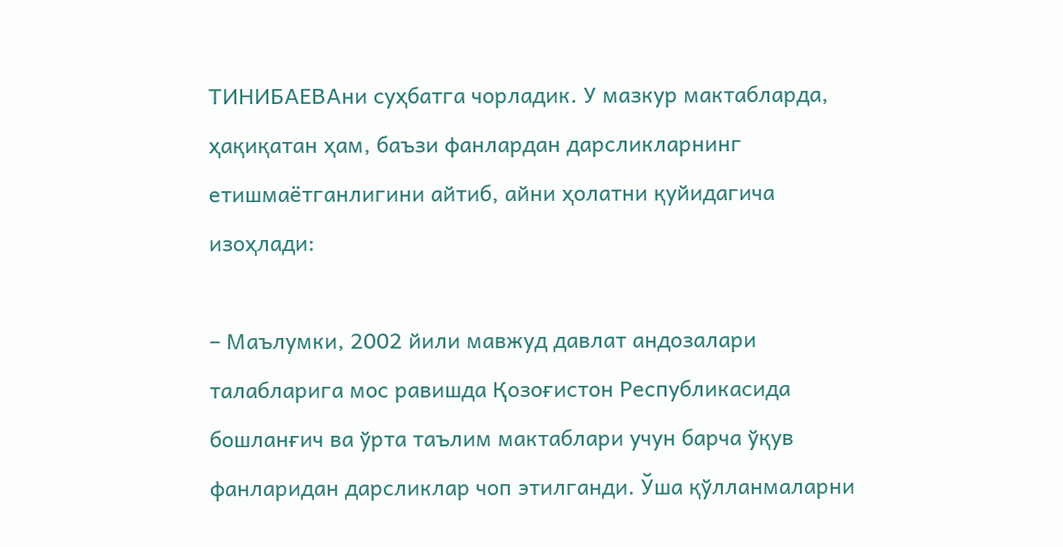ТИНИБАЕВАни суҳбатга чорладик. У мазкур мактабларда, ҳақиқатан ҳам, баъзи фанлардан дарсликларнинг етишмаётганлигини айтиб, айни ҳолатни қуйидагича изоҳлади:

– Маълумки, 2002 йили мавжуд давлат андозалари талабларига мос равишда Қозоғистон Республикасида бошланғич ва ўрта таълим мактаблари учун барча ўқув фанларидан дарсликлар чоп этилганди. Ўша қўлланмаларни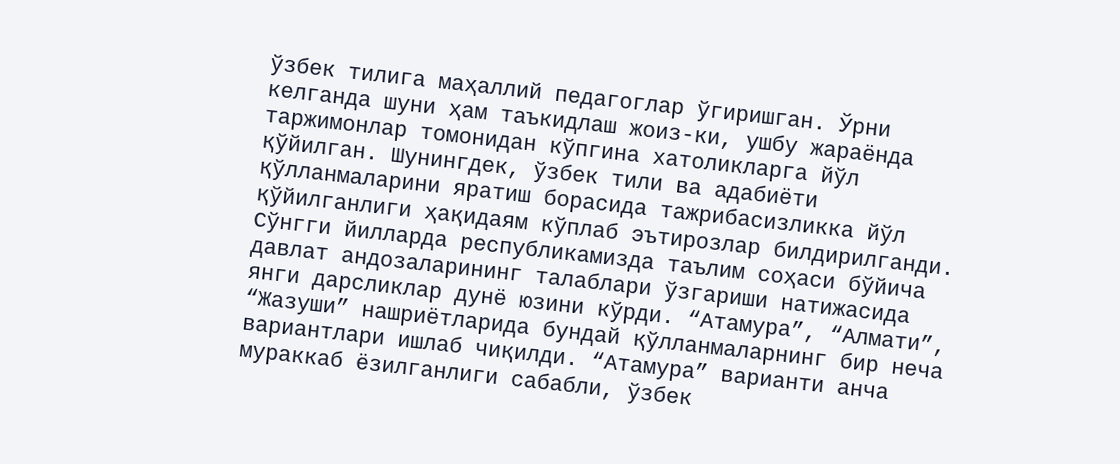ўзбек тилига маҳаллий педагоглар ўгиришган. Ўрни келганда шуни ҳам таъкидлаш жоиз-ки, ушбу жараёнда таржимонлар томонидан кўпгина хатоликларга йўл қўйилган. Шунингдек, ўзбек тили ва адабиёти қўлланмаларини яратиш борасида тажрибасизликка йўл қўйилганлиги ҳақидаям кўплаб эътирозлар билдирилганди.
Сўнгги йилларда республикамизда таълим соҳаси бўйича давлат андозаларининг талаблари ўзгариши натижасида янги дарсликлар дунё юзини кўрди. “Атамура”, “Алмати”, “Жазуши” нашриётларида бундай қўлланмаларнинг бир неча вариантлари ишлаб чиқилди. “Атамура” варианти анча мураккаб ёзилганлиги сабабли, ўзбек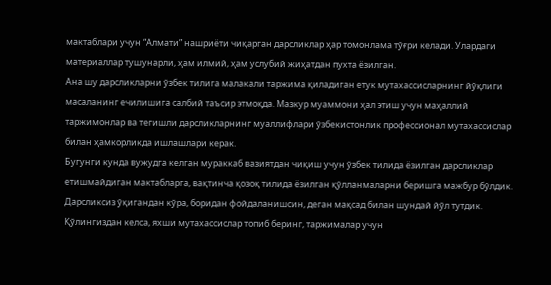мактаблари учун “Алмати” нашриёти чиқарган дарсликлар ҳар томонлама тўғри келади. Улардаги материаллар тушунарли, ҳам илмий, ҳам услубий жиҳатдан пухта ёзилган.
Ана шу дарсликларни ўзбек тилига малакали таржима қиладиган етук мутахассисларнинг йўқлиги масаланинг ечилишига салбий таъсир этмоқда. Мазкур муаммони ҳал этиш учун маҳаллий таржимонлар ва тегишли дарсликларнинг муаллифлари ўзбекистонлик профессионал мутахассислар билан ҳамкорликда ишлашлари керак.
Бугунги кунда вужудга келган мураккаб вазиятдан чиқиш учун ўзбек тилида ёзилган дарсликлар етишмайдиган мактабларга, вақтинча қозоқ тилида ёзилган қўлланмаларни беришга мажбур бўлдик. Дарсликсиз ўқигандан кўра, боридан фойдаланишсин, деган мақсад билан шундай йўл тутдик.
Қўлингиздан келса, яхши мутахассислар топиб беринг, таржималар учун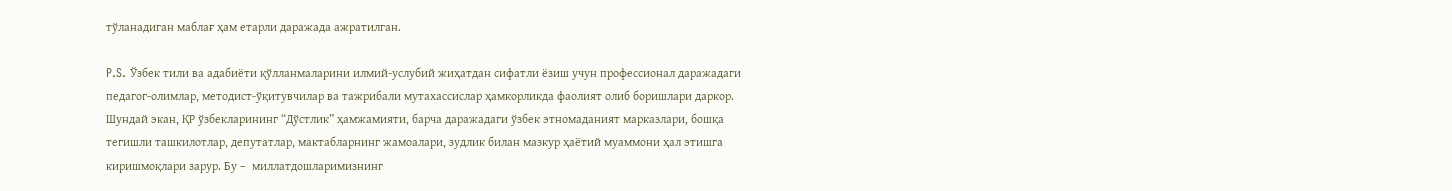тўланадиган маблағ ҳам етарли даражада ажратилган.

P.S. Ўзбек тили ва адабиёти қўлланмаларини илмий-услубий жиҳатдан сифатли ёзиш учун профессионал даражадаги педагог-олимлар, методист-ўқитувчилар ва тажрибали мутахассислар ҳамкорликда фаолият олиб боришлари даркор.
Шундай экан, ҚР ўзбекларининг “Дўстлик” ҳамжамияти, барча даражадаги ўзбек этномаданият марказлари, бошқа тегишли ташкилотлар, депутатлар, мактабларнинг жамоалари, зудлик билан мазкур ҳаётий муаммони ҳал этишга киришмоқлари зарур. Бу –  миллатдошларимизнинг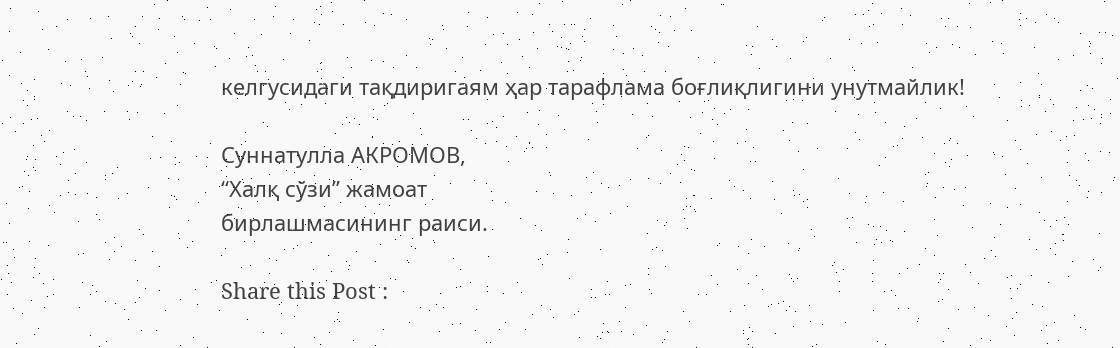келгусидаги тақдиригаям ҳар тарафлама боғлиқлигини унутмайлик!

Суннатулла АКРОМОВ,
“Халқ сўзи” жамоат
бирлашмасининг раиси.

Share this Post :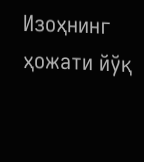Изоҳнинг ҳожати йўқ